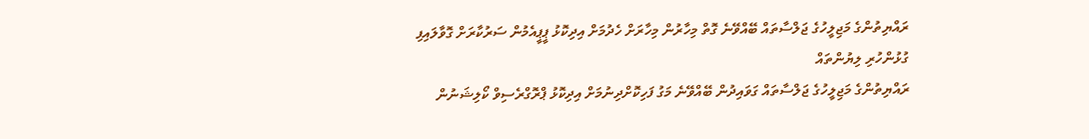ރައްޔިތުންގެ މަޖިލީހުގެ ޖަލްސާތައް ބޭއްވޭނެ ގޮތް މިހާރުން މިހާރަށް ހެދުމަށް އިދިކޮޅު ޕީޕީއެމުން ސަރުކާރަށް ގޮވާލައިފި
ގުޅުންހުރި ލިޔުންތައް
ރައްޔިތުންގެ މަޖިލީހުގެ ޖަލްސާތައް ގަވައިދުން ބޭއްވޭނެ މަގު ފަހިކޮށްދިނުމަށް އިދިކޮޅު ޕްރޮގްރެސިވް ކޯލިޝަނުން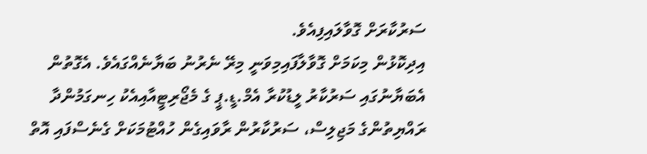ސަރުކާރަށް ގޮވާލައިފިއެވެ.
އިދިކޮޅުން މިކަމަށް ގޮވާލާފައިމިވަނީ މިރޭ ނެރުނު ބަޔާނެއްގައެވެ. އެގޮތުން އެބަޔާނުގައި ސަރުކާރު ލީޑުކުރާ އެމް.ޑީ.ޕީ ގެ މެޖޯރިޓީއާއިއެކު ހިނގަމުންދާ ރައްޔިތުންގެ މަޖިލިސް، ސަރުކާރުން ރާވައިގެން ހުއްޓުމަކަށް ގެނެސްފައި އޮތް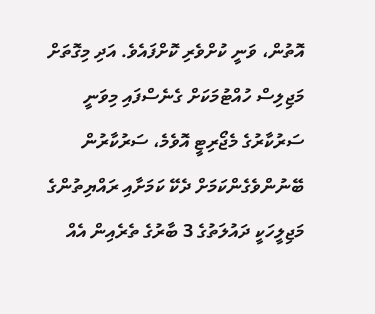އޮތުން، ވަނީ ކުށްވެރި ކޮށްފައެވެ. އަދި މިގޮތަށް މަޖިލިސް ހުއްޓުމަކަށް ގެނެސްފައި މިވަނީ ސަރުކާރުގެ މެޖޯރިޓީ އޮވެމެ، ސަރުކާރުން ބޭނުންވެގެންކަމަށް ދެކޭ ކަމަށާއި ރައްޔިތުންގެ މަޖިލީހަކީ ދައުލަތުގެ 3 ބާރުގެ ތެރެއިން އެއް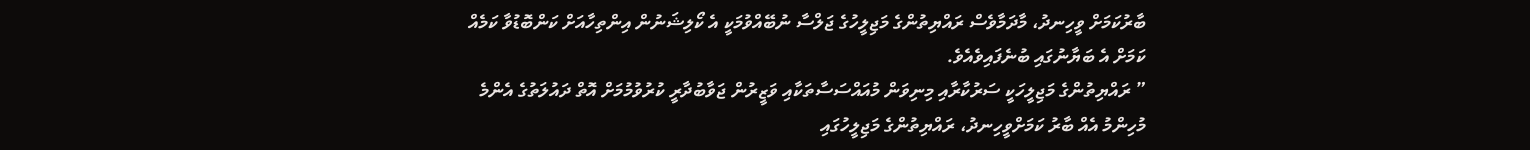ބާރުކަމަށް ވީހިނދު، މާދަމާވެސް ރައްޔިތުންގެ މަޖިލީހުގެ ޖަލްސާ ނުބޭއްވުމަކީ އެ ކޯލިޝަނުން އިންތިހާއަށް ކަންބޮޑުވާ ކަމެއް ކަމަށް އެ ބަޔާނުގައި ބުނެފައިވެއެވެ.
” ރައްޔިތުންގެ މަޖިލީހަކީ ސަރުކާރާއި މިނިވަން މުއައްސަސާތަކާއި ވަޒީރުން ޖަވާބުދާރީ ކުރުވުމުމަށް އޮތް ދައުލަތުގެ އެންމެ މުހިންމު އެއް ބާރު ކަމަށްވީހިނދު، ރައްޔިތުންގެ މަޖިލީހުގައި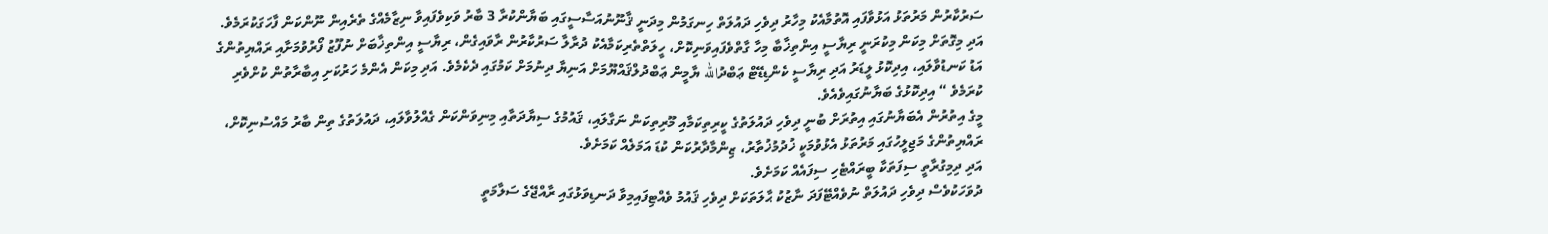ސަރުކާރުން މަރުތަޅު އަޅުވާފައި އޮތުމާއެކު މިހާރު ދިވެހި ދައުލަތް ހިނގަމުން މިދަނީ ޤާނޫނުއަސާސީގައި ބަޔާންކުރާ 3 ބާރު ވަކިވެފައިވާ ނިޒާމެއްގެ ތެރެއިން ނޫންކަން ފާހަގަކުރަމެވެ. އަދި މިގޮތަށް މިކަން މިކުރަނީ ރިޔާސީ އިންތިޚާބާ މިހާ ގާތްވެފައިވަނިކޮށް، ހީލަތްތެރިކަމާއެކު ދުރާލާ ސަރުކާރުން ރާވައިގެން، ރިޔާސީ އިންތިޚާބަށް ނުފޫޒު ފޯރުވުމަށާއި ރައްޔިތުންގެ އަޑު ކަނޑުވާލައި، އިދިކޮޅު ލީޑަރު އަދި ރިޔާސީ ކެންޑިޑޭޓް ޢަބްދުالله ޔާމީން ޢަބްދުލްޤައްޔޫމަށް އަނިޔާ ދިނުމަށް ކަމުގައި ދެކެމެވެ. އަދި މިކަން އެންމެ ހަރުކަށި އިބާރާތުން ކުށްވެރި ކުރަމެވެ “ އިދިކޮޅުގެ ބަޔާނުގައިވެއެވެ.
މީގެ އިތުރުން އެބަޔާނުގައި އިތުރަށް ބުނީ ދިވެހި ދައުލަތުގެ ކީރިތިކަމާއި މޫރިތިކަން ނަގާލައި، ޤައުމުގެ ސިޔާދަތާއި މިނިވަންކަން ގެއްލުވާލައި، ދައުލަތުގެ ތިން ބާރު މައްސުނިކޮށް، ރައްޔިތުންގެ މަޖިލީހުގައި މަރުތަޅު އެޅުވުމަކީ ޚުދުމުޚުތާރު، ޒިންމާދާރުކަން ކުޑަ އަމަލެއް ކަމަށެވެ.
އަދި ދިމިގުރާތީ ސިފަތަކާ ބީރައްޓެހި ސިފައެއް ކަމަށެވެ.
ދުވަހަކުވެސް ދިވެހި ދައުލަތް ނުވެއްޓޭފަދަ ނާޒުކު ޙާލަތަކަށް ދިވެހި ޤައުމު ވެއްޓިފައިމިވާ ދަނޑިވަޅުގައި ރާއްޖޭގެ ސަލާމަތީ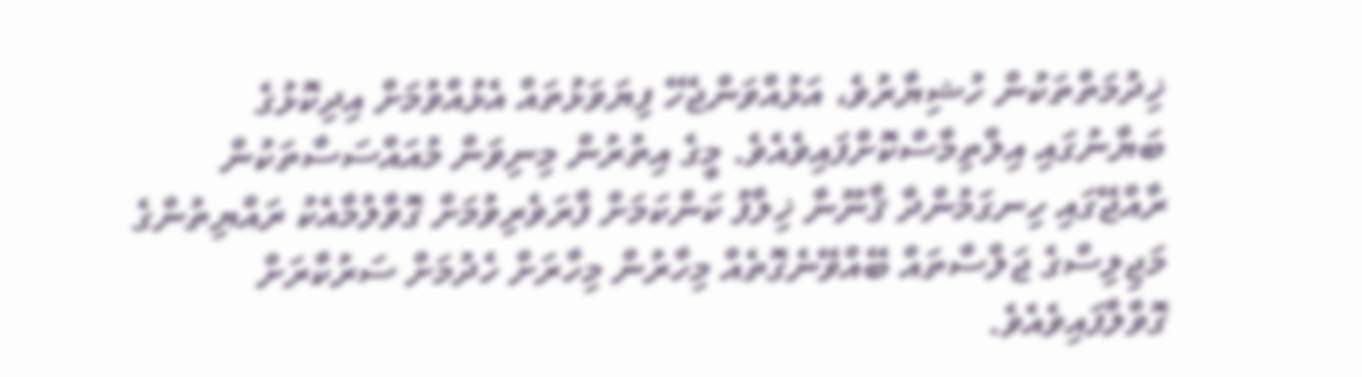ޚިދުމަތްތަކުން ހުޝިޔާރުވެ، އަޅުއްވަންޖެހޭ ފިޔަވަޅުތައް އެޅުއްވުމަށް އިދިކޮޅުގެ ބަޔާނުގައި އިލްތިމާސްކޮށްފައިވެއެވެ. މީގެ އިތުރުން މިނިވަން މުއައްސަސާތަކުން ރާއްޖޭގައި ހިނގަމުންދާ ޤާނޫނާ ޚިލާފު ކަންކަމަށް ފާރަވެރިވުމަށް ގޮވާލުމާއެކު ރައްޔިތުންގެ މަޖިލިސްގެ ޖަލްސާތައް ބޭއްވޭނެގޮތެއް މިހާރުން މިހާރަށް ހެދުމަށް ސަރުކާރަށް ގޮވާލާފައިވެއެވެ.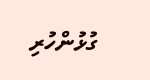ގުޅުންހުރި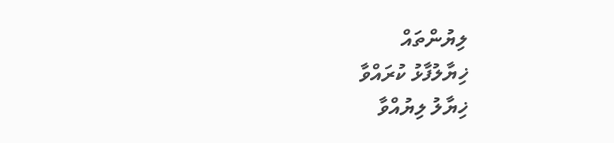ލިޔުންތައް
ޚިޔާލުފާޅު ކުރައްވާ
ޚިޔާލު ލިޔުއްވާ